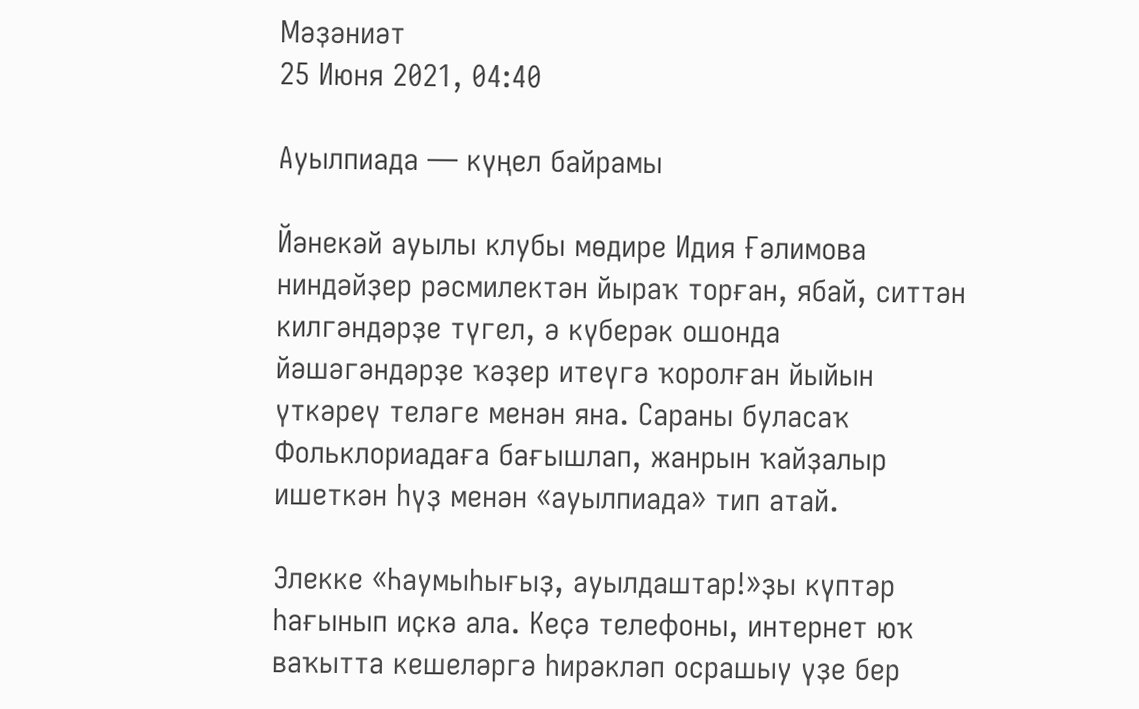Мәҙәниәт
25 Июня 2021, 04:40

Ауылпиада — күңел байрамы

Йәнекәй ауылы клубы мөдире Идия Ғәлимова ниндәйҙер рәсмилектән йыраҡ торған, ябай, ситтән килгәндәрҙе түгел, ә күберәк ошонда йәшәгәндәрҙе ҡәҙер итеүгә ҡоролған йыйын үткәреү теләге менән яна. Сараны буласаҡ Фольклориадаға бағышлап, жанрын ҡайҙалыр ишеткән һүҙ менән «ауылпиада» тип атай.

Элекке «Һаумыһығыҙ, ауылдаштар!»ҙы күптәр һағынып иҫкә ала. Кеҫә телефоны, интернет юҡ ваҡытта кешеләргә һирәкләп осрашыу үҙе бер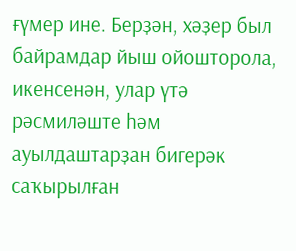ғүмер ине. Берҙән, хәҙер был байрамдар йыш ойошторола, икенсенән, улар үтә рәсмиләште һәм ауылдаштарҙан бигерәк саҡырылған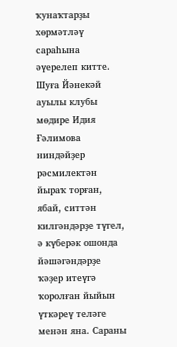ҡунаҡтарҙы хөрмәтләү сараһына әүерелеп китте. Шуға Йәнекәй ауылы клубы мөдире Идия Ғәлимова ниндәйҙер рәсмилектән йыраҡ торған, ябай, ситтән килгәндәрҙе түгел, ә күберәк ошонда йәшәгәндәрҙе ҡәҙер итеүгә ҡоролған йыйын үткәреү теләге менән яна. Сараны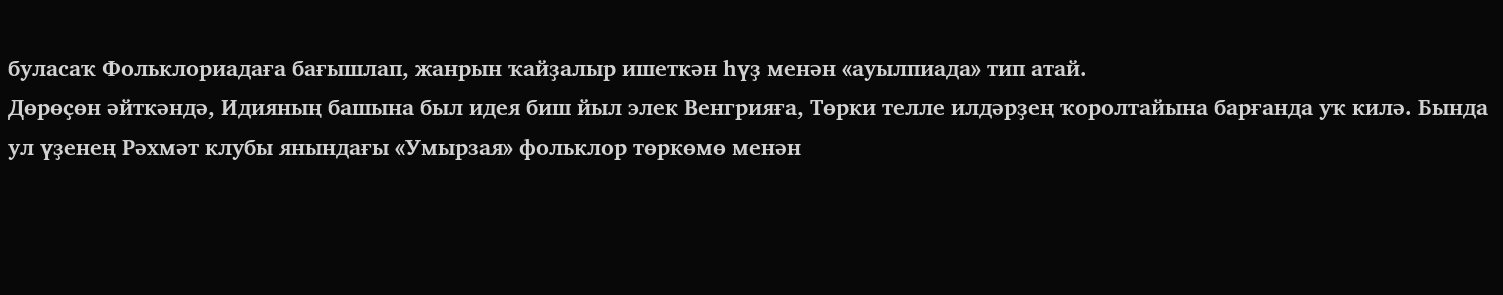буласаҡ Фольклориадаға бағышлап, жанрын ҡайҙалыр ишеткән һүҙ менән «ауылпиада» тип атай.
Дөрөҫөн әйткәндә, Идияның башына был идея биш йыл элек Венгрияға, Төрки телле илдәрҙең ҡоролтайына барғанда уҡ килә. Бында ул үҙенең Рәхмәт клубы янындағы «Умырзая» фольклор төркөмө менән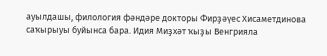ауылдашы, филология фәндәре докторы Фирҙәүес Хисаметдинова саҡырыуы буйынса бара. Идия Миҙхәт ҡыҙы Венгрияла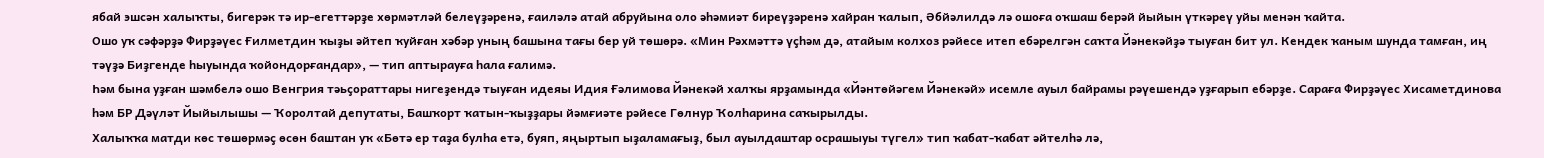ябай эшсән халыҡты, бигерәк тә ир-егеттәрҙе хөрмәтләй белеүҙәренә, ғаиләлә атай абруйына оло әһәмиәт биреүҙәренә хайран ҡалып, Әбйәлилдә лә ошоға оҡшаш берәй йыйын үткәреү уйы менән ҡайта.
Ошо уҡ сәфәрҙә Фирҙәүес Ғилметдин ҡыҙы әйтеп ҡуйған хәбәр уның башына тағы бер уй төшөрә. «Мин Рәхмәттә үҫһәм дә, атайым колхоз рәйесе итеп ебәрелгән саҡта Йәнекәйҙә тыуған бит ул. Кендек ҡаным шунда тамған, иң тәүҙә Биҙгенде һыуында ҡойондорғандар», — тип аптырауға һала ғалимә.
Һәм бына уҙған шәмбелә ошо Венгрия тәьҫораттары нигеҙендә тыуған идеяы Идия Ғәлимова Йәнекәй халҡы ярҙамында «Йәнтөйәгем Йәнекәй» исемле ауыл байрамы рәүешендә уҙғарып ебәрҙе. Сараға Фирҙәүес Хисаметдинова һәм БР Дәүләт Йыйылышы — Ҡоролтай депутаты, Башҡорт ҡатын-ҡыҙҙары йәмғиәте рәйесе Гөлнур Ҡолһарина саҡырылды.
Халыҡҡа матди көс төшөрмәҫ өсөн баштан уҡ «Бөтә ер таҙа булһа етә, буяп, яңыртып ыҙаламағыҙ, был ауылдаштар осрашыуы түгел» тип ҡабат-ҡабат әйтелһә лә,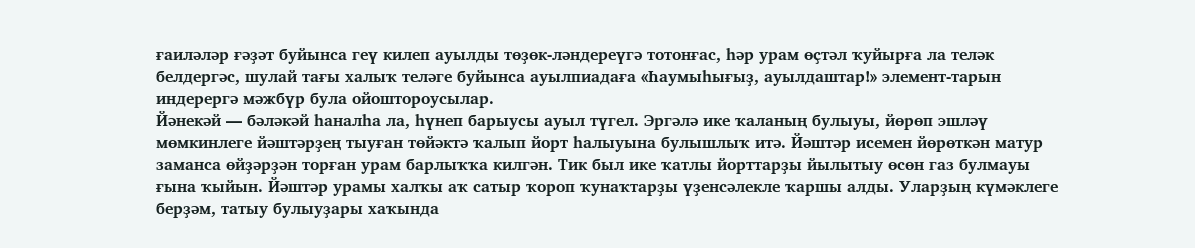ғаиләләр ғәҙәт буйынса геү килеп ауылды төҙөк-ләндереүгә тотонғас, һәр урам өҫтәл ҡуйырға ла теләк белдергәс, шулай тағы халыҡ теләге буйынса ауылпиадаға «Һаумыһығыҙ, ауылдаштар!» элемент-тарын индерергә мәжбүр була ойоштороусылар.
Йәнекәй — бәләкәй һаналһа ла, һүнеп барыусы ауыл түгел. Эргәлә ике ҡаланың булыуы, йөрөп эшләү мөмкинлеге йәштәрҙең тыуған төйәктә ҡалып йорт һалыуына булышлыҡ итә. Йәштәр исемен йөрөткән матур заманса өйҙәрҙән торған урам барлыҡҡа килгән. Тик был ике ҡатлы йорттарҙы йылытыу өсөн газ булмауы ғына ҡыйын. Йәштәр урамы халҡы аҡ сатыр ҡороп ҡунаҡтарҙы үҙенсәлекле ҡаршы алды. Уларҙың күмәклеге берҙәм, татыу булыуҙары хаҡында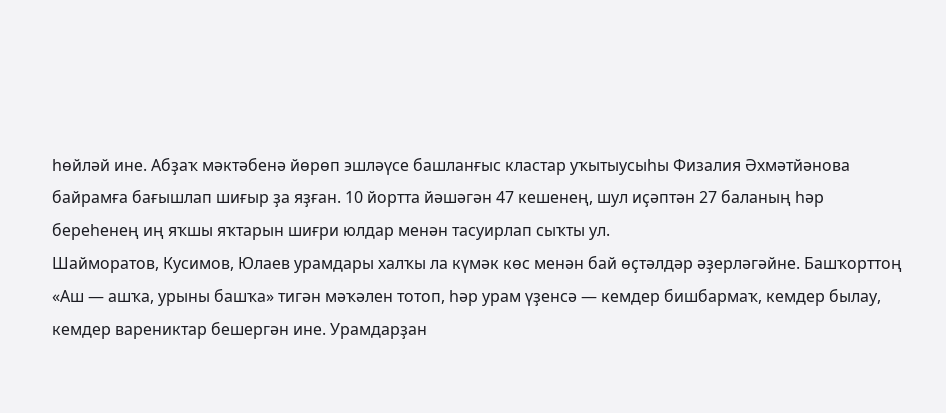һөйләй ине. Абҙаҡ мәктәбенә йөрөп эшләүсе башланғыс кластар уҡытыусыһы Физалия Әхмәтйәнова байрамға бағышлап шиғыр ҙа яҙған. 10 йортта йәшәгән 47 кешенең, шул иҫәптән 27 баланың һәр береһенең иң яҡшы яҡтарын шиғри юлдар менән тасуирлап сыҡты ул.
Шайморатов, Кусимов, Юлаев урамдары халҡы ла күмәк көс менән бай өҫтәлдәр әҙерләгәйне. Башҡорттоң «Аш — ашҡа, урыны башҡа» тигән мәҡәлен тотоп, һәр урам үҙенсә — кемдер бишбармаҡ, кемдер былау, кемдер варениктар бешергән ине. Урамдарҙан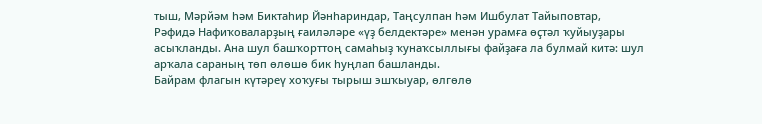тыш, Мәрйәм һәм Биктаһир Йәнһариндар, Таңсулпан һәм Ишбулат Тайыповтар, Рәфидә Нафиҡоваларҙың ғаиләләре «үҙ белдектәре» менән урамға өҫтәл ҡуйыуҙары асыҡланды. Ана шул башҡорттоң самаһыҙ ҡунаҡсыллығы файҙаға ла булмай китә: шул арҡала сараның төп өлөшө бик һуңлап башланды.
Байрам флагын күтәреү хоҡуғы тырыш эшҡыуар, өлгөлө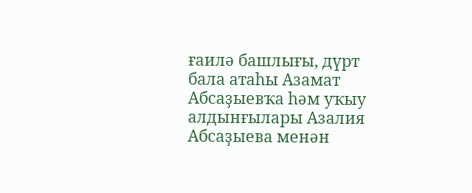ғаилә башлығы, дүрт бала атаһы Азамат Абсаҙыевҡа һәм уҡыу алдынғылары Азалия Абсаҙыева менән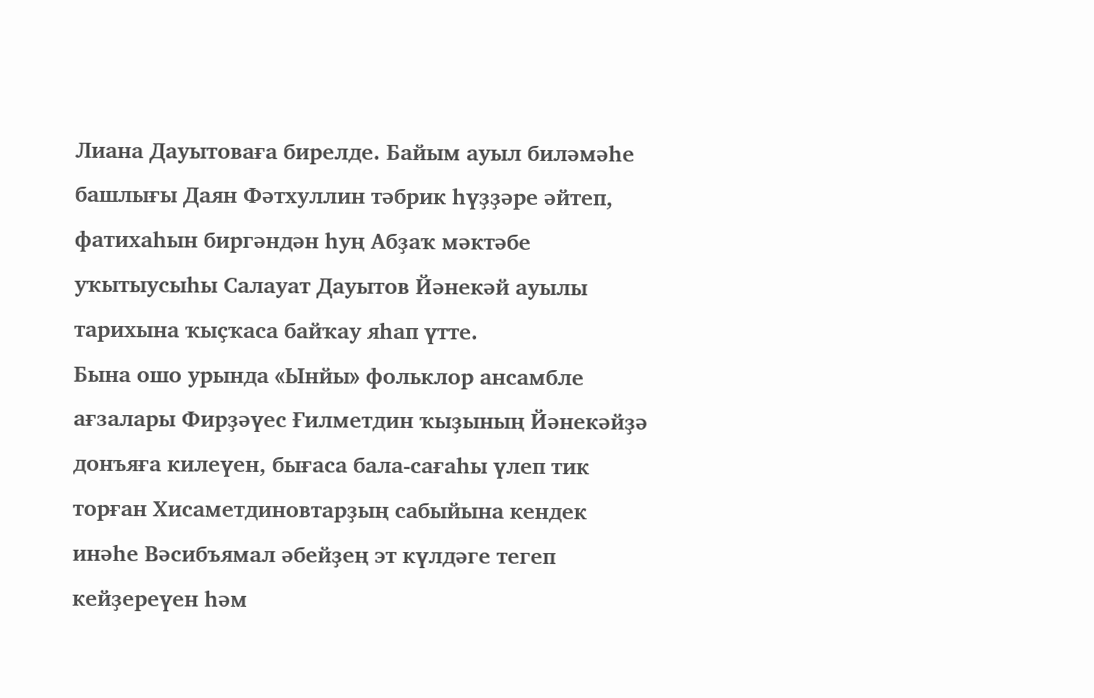Лиана Дауытоваға бирелде. Байым ауыл биләмәһе башлығы Даян Фәтхуллин тәбрик һүҙҙәре әйтеп, фатихаһын биргәндән һуң Абҙаҡ мәктәбе уҡытыусыһы Салауат Дауытов Йәнекәй ауылы тарихына ҡыҫҡаса байҡау яһап үтте.
Бына ошо урында «Ынйы» фольклор ансамбле ағзалары Фирҙәүес Ғилметдин ҡыҙының Йәнекәйҙә донъяға килеүен, бығаса бала-сағаһы үлеп тик торған Хисаметдиновтарҙың сабыйына кендек инәһе Вәсибъямал әбейҙең эт күлдәге тегеп кейҙереүен һәм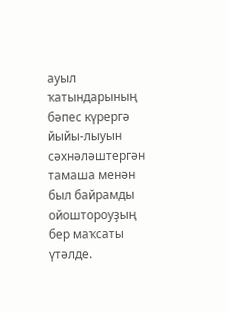ауыл ҡатындарының бәпес күрергә йыйы-лыуын сәхнәләштергән тамаша менән был байрамды ойоштороуҙың бер маҡсаты үтәлде.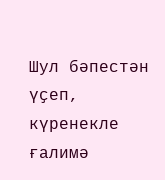Шул бәпестән үҫеп, күренекле ғалимә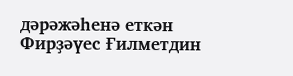дәрәжәһенә еткән Фирҙәүес Ғилметдин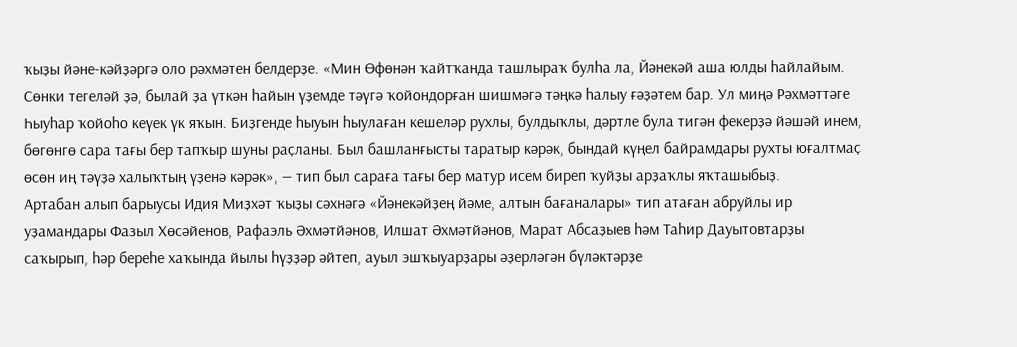ҡыҙы йәне-кәйҙәргә оло рәхмәтен белдерҙе. «Мин Өфөнән ҡайтҡанда ташлыраҡ булһа ла, Йәнекәй аша юлды һайлайым. Сөнки тегеләй ҙә, былай ҙа үткән һайын үҙемде тәүгә ҡойондорған шишмәгә тәңкә һалыу ғәҙәтем бар. Ул миңә Рәхмәттәге Һыуһар ҡойоһо кеүек үк яҡын. Биҙгенде һыуын һыулаған кешеләр рухлы, булдыҡлы, дәртле була тигән фекерҙә йәшәй инем, бөгөнгө сара тағы бер тапҡыр шуны раҫланы. Был башланғысты таратыр кәрәк, бындай күңел байрамдары рухты юғалтмаҫ өсөн иң тәүҙә халыҡтың үҙенә кәрәк», — тип был сараға тағы бер матур исем биреп ҡуйҙы арҙаҡлы яҡташыбыҙ.
Артабан алып барыусы Идия Миҙхәт ҡыҙы сәхнәгә «Йәнекәйҙең йәме, алтын бағаналары» тип атаған абруйлы ир уҙамандары Фазыл Хөсәйенов, Рафаэль Әхмәтйәнов, Илшат Әхмәтйәнов, Марат Абсаҙыев һәм Таһир Дауытовтарҙы саҡырып, һәр береһе хаҡында йылы һүҙҙәр әйтеп, ауыл эшҡыуарҙары әҙерләгән бүләктәрҙе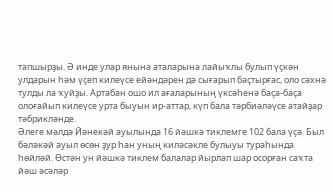тапшырҙы. Ә инде улар янына аталарына лайыҡлы булып үҫкән улдарын һәм үҫеп килеүсе ейәндәрен дә сығарып баҫтырғас, оло сәхнә тулды ла ҡуйҙы. Артабан ошо ил ағаларының үксәһенә баҫа-баҫа олоғайып килеүсе урта быуын ир-аттар, күп бала тәрбиәләүсе атайҙар тәбрикләнде.
Әлеге мәлдә Йәнекәй ауылында 16 йәшкә тиклемге 102 бала үҫә. Был бәләкәй ауыл өсөн ҙур һан уның киләсәкле булыуы тураһында һөйләй. Өстән ун йәшкә тиклем балалар йырлап шар осорған саҡта йәш әсәләр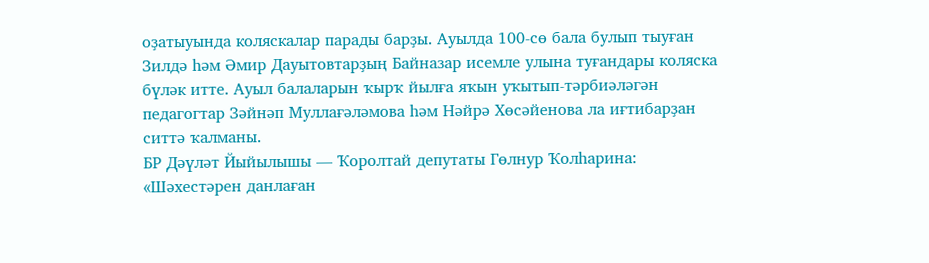оҙатыуында коляскалар парады барҙы. Ауылда 100-сө бала булып тыуған Зилдә һәм Әмир Дауытовтарҙың Байназар исемле улына туғандары коляска бүләк итте. Ауыл балаларын ҡырҡ йылға яҡын уҡытып-тәрбиәләгән педагогтар Зәйнәп Муллағәләмова һәм Нәйрә Хөсәйенова ла иғтибарҙан ситтә ҡалманы.
БР Дәүләт Йыйылышы — Ҡоролтай депутаты Гөлнур Ҡолһарина: «Шәхестәрен данлаған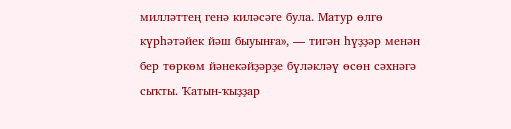милләттең генә киләсәге була. Матур өлгө күрһәтәйек йәш быуынға», — тигән һүҙҙәр менән бер төркөм йәнекәйҙәрҙе бүләкләү өсөн сәхнәгә сыҡты. Ҡатын-ҡыҙҙар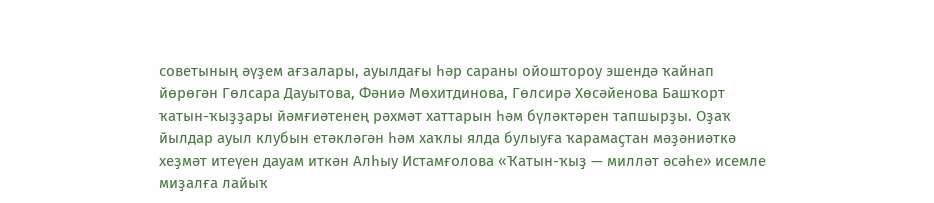советының әүҙем ағзалары, ауылдағы һәр сараны ойоштороу эшендә ҡайнап йөрөгән Гөлсара Дауытова, Фәниә Мөхитдинова, Гөлсирә Хөсәйенова Башҡорт ҡатын-ҡыҙҙары йәмғиәтенең рәхмәт хаттарын һәм бүләктәрен тапшырҙы. Оҙаҡ йылдар ауыл клубын етәкләгән һәм хаҡлы ялда булыуға ҡарамаҫтан мәҙәниәткә хеҙмәт итеүен дауам иткән Алһыу Истамғолова «Ҡатын-ҡыҙ — милләт әсәһе» исемле миҙалға лайыҡ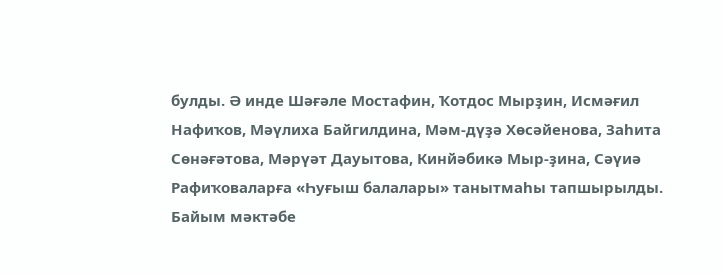булды. Ә инде Шәғәле Мостафин, Ҡотдос Мырҙин, Исмәғил Нафиҡов, Мәүлиха Байгилдина, Мәм-дүҙә Хөсәйенова, Заһита Сөнәғәтова, Мәрүәт Дауытова, Кинйәбикә Мыр-ҙина, Сәүиә Рафиҡоваларға «Һуғыш балалары» танытмаһы тапшырылды.
Байым мәктәбе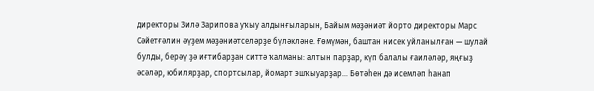директоры Зилә Зарипова уҡыу алдынғыларын, Байым мәҙәниәт йорто директоры Марс Сәйетғәлин әүҙем мәҙәниәтселәрҙе бүләкләне. Ғөмүмән, баштан нисек уйланылған — шулай булды, берәү ҙә иғтибарҙан ситтә ҡалманы: алтын парҙар, күп балалы ғаиләләр, яңғыҙ әсәләр, юбилярҙар, спортсылар, йомарт эшҡыуарҙар... Бөтәһен дә исемләп һанап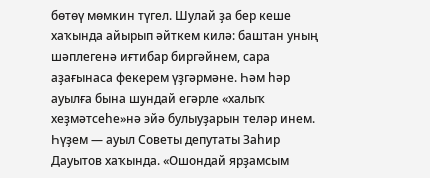бөтөү мөмкин түгел. Шулай ҙа бер кеше хаҡында айырып әйткем килә: баштан уның шәплегенә иғтибар биргәйнем, сара аҙағынаса фекерем үҙгәрмәне. Һәм һәр ауылға бына шундай егәрле «халыҡ хеҙмәтсеһе»нә эйә булыуҙарын теләр инем. Һүҙем — ауыл Советы депутаты Заһир Дауытов хаҡында. «Ошондай ярҙамсым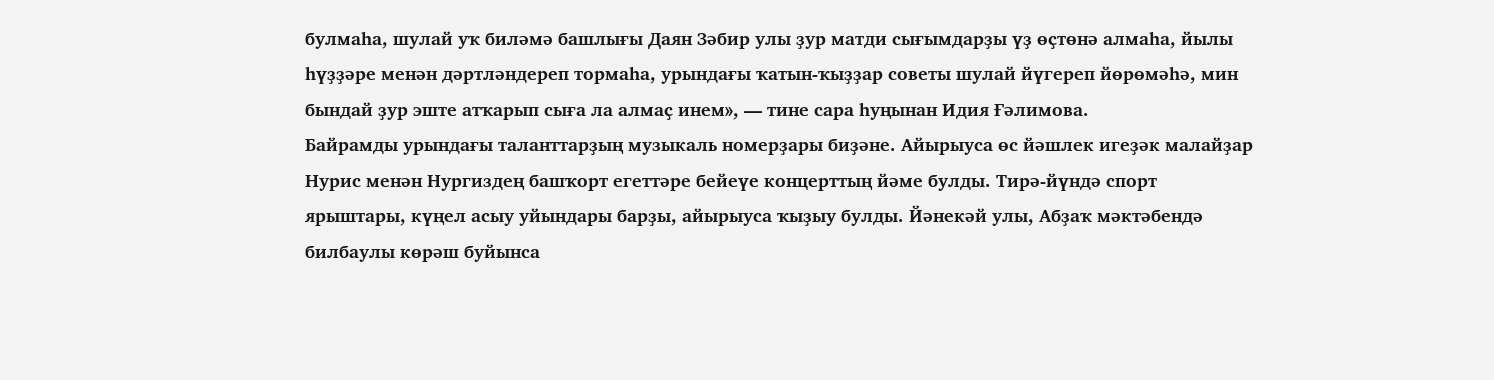булмаһа, шулай уҡ биләмә башлығы Даян Зәбир улы ҙур матди сығымдарҙы үҙ өҫтөнә алмаһа, йылы һүҙҙәре менән дәртләндереп тормаһа, урындағы ҡатын-ҡыҙҙар советы шулай йүгереп йөрөмәһә, мин бындай ҙур эште атҡарып сыға ла алмаҫ инем», — тине сара һуңынан Идия Ғәлимова.
Байрамды урындағы таланттарҙың музыкаль номерҙары биҙәне. Айырыуса өс йәшлек игеҙәк малайҙар Нурис менән Нургиздең башҡорт егеттәре бейеүе концерттың йәме булды. Тирә-йүндә спорт ярыштары, күңел асыу уйындары барҙы, айырыуса ҡыҙыу булды. Йәнекәй улы, Абҙаҡ мәктәбендә билбаулы көрәш буйынса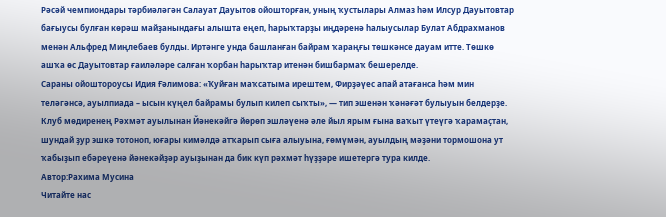Рәсәй чемпиондары тәрбиәләгән Салауат Дауытов ойошторған, уның ҡустылары Алмаз һәм Илсур Дауытовтар бағыусы булған көрәш майҙанындағы алышта еңеп, һарыҡтарҙы иңдәренә һалыусылар Булат Абдрахманов менән Альфред Миңлебаев булды. Иртәнге унда башланған байрам ҡараңғы төшкәнсе дауам итте. Төшкө ашҡа өс Дауытовтар ғаиләләре салған ҡорбан һарыҡтар итенән бишбармаҡ бешерелде.
Сараны ойоштороусы Идия Ғәлимова: «Ҡуйған маҡсатыма ирештем, Фирҙәүес апай атағанса һәм мин теләгәнсә, ауылпиада – ысын күңел байрамы булып килеп сыҡты», — тип эшенән ҡәнәғәт булыуын белдерҙе. Клуб мөдиренең Рәхмәт ауылынан Йәнекәйгә йөрөп эшләүенә әле йыл ярым ғына ваҡыт үтеүгә ҡарамаҫтан, шундай ҙур эшкә тотоноп, юғары кимәлдә атҡарып сыға алыуына, ғөмүмән, ауылдың мәҙәни тормошона ут ҡабыҙып ебәреүенә йәнекәйҙәр ауыҙынан да бик күп рәхмәт һүҙҙәре ишетергә тура килде.
Автор:Рахима Мусина
Читайте нас